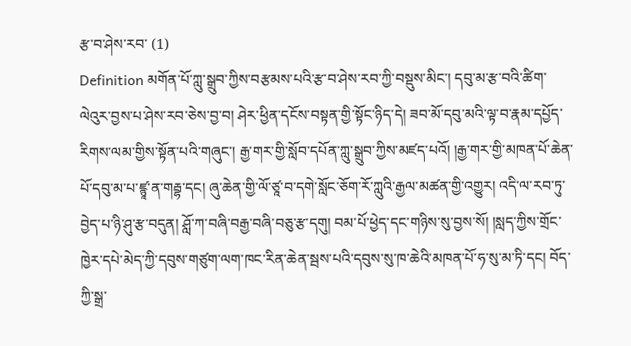རྩ་བ་ཤེས་རབ་ (1)
Definition མགོན་པོ་ཀླུ་སྒྲུབ་ཀྱིས་བརྩམས་པའི་རྩ་བ་ཤེས་རབ་ཀྱི་བསྡུས་མིང་། དབུ་མ་རྩ་བའི་ཚིག་ལེའུར་བྱས་པ་ཤེས་རབ་ཅེས་བྱ་བ། ཤེར་ཕྱིན་དངོས་བསྟན་གྱི་སྟོང་ཉིད་དེ། ཟབ་མོ་དབུ་མའི་ལྟ་བ་རྣམ་དཔྱོད་རིགས་ལམ་གྱིས་སྟོན་པའི་གཞུང་། རྒྱ་གར་གྱི་སློབ་དཔོན་ཀླུ་སྒྲུབ་ཀྱིས་མཛད་པའོ། །རྒྱ་གར་གྱི་མཁན་པོ་ཆེན་པོ་དབུ་མ་པ་ཛྙཱ་ན་གརྦྷ་དང། ཞུ་ཆེན་གྱི་ལོ་ཙཱ་བ་དགེ་སློང་ཅོག་རོ་ཀླུའི་རྒྱལ་མཚན་གྱི་འགྱུར། འདི་ལ་རབ་ཏུ་བྱེད་པ་ཉི་ཤུ་རྩ་བདུན། ཤློ་ཀ་བཞི་བརྒྱ་བཞི་བཅུ་རྩ་དགུ། བམ་པོ་ཕྱེད་དང་གཉིས་སུ་བྱས་སོ། །སླད་ཀྱིས་གྲོང་ཁྱེར་དཔེ་མེད་ཀྱི་དབུས་གཙུག་ལག་ཁང་རིན་ཆེན་སྦས་པའི་དབུས་སུ་ཁ་ཆེའི་མཁན་པོ་ཧ་སུ་མ་ཏི་དང། བོད་ཀྱི་སྒྲ་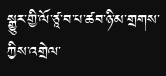སྒྱུར་གྱི་ལོ་ཙཱ་བ་པ་ཚབ་ཉི་མ་གྲགས་ཀྱིས་འགྲེལ་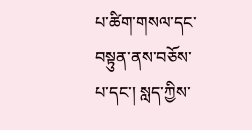པ་ཚིག་གསལ་དང་བསྟུན་ནས་བཅོས་པ་དང་། སླད་ཀྱིས་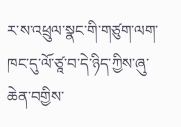ར་ས་འཕྲུལ་སྣང་གི་གཙུག་ལག་ཁང་དུ་ལོ་ཙཱ་བ་དེ་ཉིད་ཀྱིས་ཞུ་ཆེན་བགྱིས་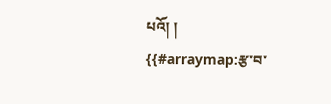པའོ། །
{{#arraymap:རྩ་བ་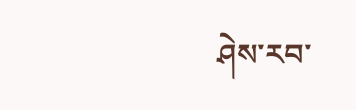ཤེས་རབ་